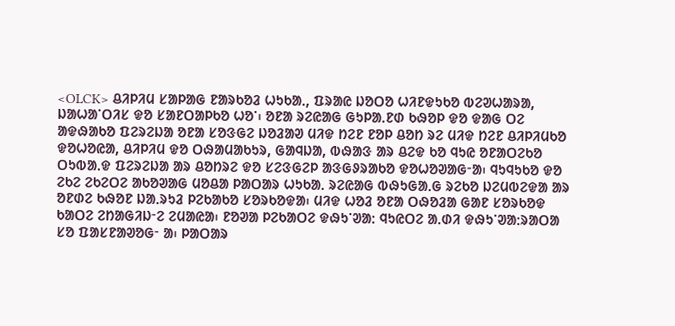<OLCK> ᱪᱤᱞᱤᱢ ᱥᱟᱞᱟᱜ ᱱᱟᱨᱠᱚᱲ ᱦᱩᱠᱟᱹ, ᱯᱨᱟᱭ ᱡᱚᱛᱚ ᱦᱤᱱᱫᱩᱠᱚ ᱵᱮᱣᱦᱟᱨᱟ, ᱡᱟᱦᱟᱸᱛᱤᱥ ᱫᱚ ᱥᱟᱱᱛᱟᱞᱠᱚ ᱦᱚᱸ᱾ ᱚᱱᱟ ᱨᱮᱭᱟᱜ ᱜᱩᱞᱟᱹᱱᱰ ᱠᱷᱚᱞ ᱫᱚ ᱫᱟᱜ ᱛᱮ ᱟᱫᱷᱟᱠᱚ ᱯᱮᱨᱮᱡᱟ ᱚᱱᱟ ᱥᱚᱝᱜᱮ ᱡᱚᱲᱟᱣ ᱢᱤᱫ ᱴᱮᱱ ᱱᱚᱞ ᱪᱚᱴ ᱨᱮ ᱢᱤᱫ ᱴᱮᱱ ᱪᱤᱞᱤᱢᱠᱚ ᱫᱚᱦᱚᱭᱟ, ᱪᱤᱞᱤᱢ ᱫᱚ ᱛᱷᱟᱢᱟᱠᱩᱨ, ᱜᱟᱧᱡᱟ, ᱵᱷᱟᱝ ᱟᱨ ᱪᱮᱫ ᱠᱚ ᱧᱩᱭ ᱚᱱᱟᱛᱮᱠᱚ ᱛᱩᱵᱟᱹᱫ ᱯᱮᱨᱮᱡᱟ ᱟᱨ ᱪᱚᱴᱨᱮ ᱫᱚ ᱥᱮᱝᱜᱮᱞ ᱟᱝᱜᱽᱨᱟᱠᱚ ᱫᱚᱦᱚᱣᱟᱜᱼᱟ᱾ ᱧᱩᱧᱩᱠᱚ ᱫᱚ ᱮᱠᱮ ᱮᱠᱮᱛᱮ ᱟᱠᱚᱣᱟᱜ ᱢᱚᱪᱟ ᱞᱟᱛᱟᱨ ᱦᱩᱠᱟᱹ ᱨᱮᱭᱟᱜ ᱵᱷᱩᱜᱟᱹᱜ ᱨᱮᱠᱚ ᱡᱮᱢᱵᱮᱫᱟ ᱟᱨ ᱚᱱᱰᱮ ᱠᱷᱚᱱ ᱡᱟᱹᱨᱩᱲ ᱞᱮᱠᱟᱠᱚ ᱥᱚᱨᱠᱚᱫᱟ᱾ ᱢᱤᱫ ᱦᱚᱲ ᱚᱱᱟ ᱛᱷᱚᱲᱟ ᱜᱟᱱ ᱥᱚᱨᱠᱚᱫ ᱠᱟᱛᱮ ᱮᱴᱟᱜᱤᱡᱼᱮ ᱮᱢᱟᱭᱟ᱾ ᱱᱚᱣᱟ ᱞᱮᱠᱟᱛᱮ ᱫᱷᱩᱸᱣᱟᱺ ᱧᱩᱭᱛᱮ ᱟᱹᱰᱤ ᱫᱷᱩᱸᱣᱟᱺᱨᱟᱛᱟ ᱥᱚ ᱯᱟᱥᱱᱟᱣᱚᱜᱼ ᱟ᱾ ᱞᱟᱛᱟᱨ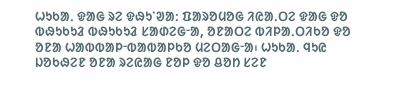ᱦᱩᱠᱟᱹ ᱫᱟᱜ ᱨᱮ ᱫᱷᱩᱸᱣᱟᱺ ᱯᱟᱨᱚᱢᱚᱜ ᱤᱭᱟᱹᱛᱮ ᱫᱟᱜ ᱫᱚ ᱵᱷᱩᱠᱩᱲ ᱵᱷᱩᱠᱩᱲ ᱥᱟᱰᱮᱜᱼᱟ, ᱚᱱᱟᱛᱮ ᱵᱤᱞᱟᱹᱛᱤᱠᱚ ᱫᱚ ᱚᱱᱟ ᱦᱟᱵᱵᱟᱞᱼᱵᱟᱵᱟᱞᱠᱚ ᱢᱮᱛᱟᱜᱼᱟ᱾ ᱦᱩᱠᱟᱹ ᱧᱩᱭ ᱡᱚᱠᱷᱮᱱ ᱚᱱᱟ ᱨᱮᱭᱟᱜ ᱱᱚᱞ ᱫᱚ ᱪᱚᱴ ᱥᱮᱱ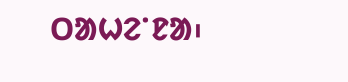ᱛᱟᱦᱮᱸᱱᱟ᱾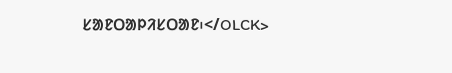ᱥᱟᱱᱛᱟᱞᱤᱥᱛᱟᱱ᱾</OLCK>